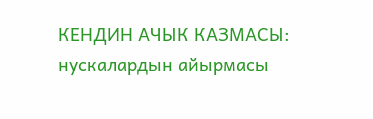КЕНДИН АЧЫК КАЗМАСЫ: нускалардын айырмасы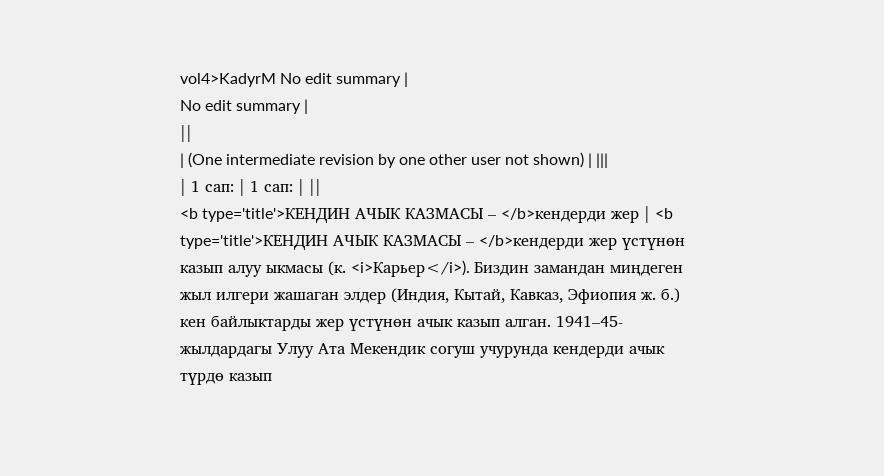vol4>KadyrM No edit summary |
No edit summary |
||
| (One intermediate revision by one other user not shown) | |||
| 1 сап: | 1 сап: | ||
<b type='title'>КЕНДИН АЧЫК КАЗМАСЫ – </b>кендерди жер | <b type='title'>КЕНДИН АЧЫК КАЗМАСЫ – </b>кендерди жер үстүнөн казып алуу ыкмасы (к. <i>Карьер</i>). Биздин замандан миңдеген жыл илгери жашаган элдер (Индия, Кытай, Кавказ, Эфиопия ж. б.) кен байлыктарды жер үстүнөн ачык казып алган. 1941–45-жылдардагы Улуу Ата Мекендик согуш учурунда кендерди ачык түрдө казып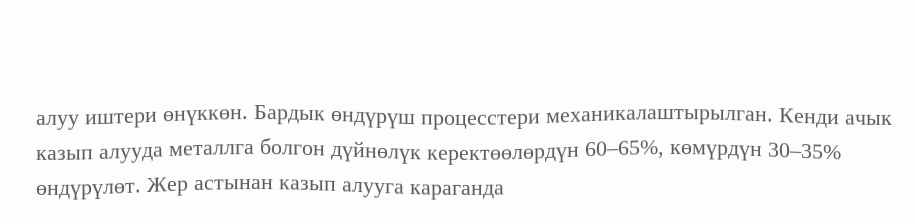алуу иштери өнүккөн. Бардык өндүрүш процесстери механикалаштырылган. Кенди ачык казып алууда металлга болгон дүйнөлүк керектөөлөрдүн 60–65%, көмүрдүн 30–35% өндүрүлөт. Жер астынан казып алууга караганда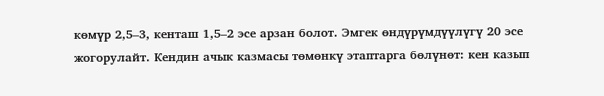көмүр 2,5–3, кенташ 1,5–2 эсе арзан болот. Эмгек өндүрүмдүүлүгү 20 эсе жогорулайт. Кендин ачык казмасы төмөнкү этаптарга бөлүнөт: кен казып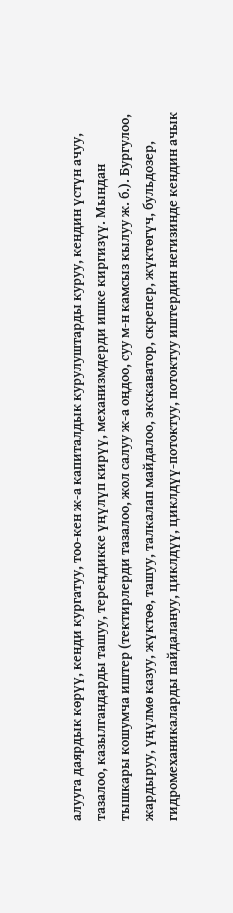алууга даярдык көрүү, кенди кургатуу, тоо-кен ж-а капиталдык курулуштарды куруу, кендин үстүн ачуу, тазалоо, казылгандарды ташуу, тереңдикке үңүлүп кирүү, механизмдерди ишке киргизүү. Мындан тышкары кошумча иштер (тектирлерди тазалоо, жол салуу ж-а оңдоо, суу м-н камсыз кылуу ж. б.). Бургулоо, жардыруу, үңүлмө казуу, жүктөө, ташуу, талкалап майдалоо, экскаватор, скрепер, жүктөгүч, бульдозер, гидромеханикаларды пайдалануу, циклдүү, циклдүү-потоктуу, потоктуу иштердин негизинде кендин ачык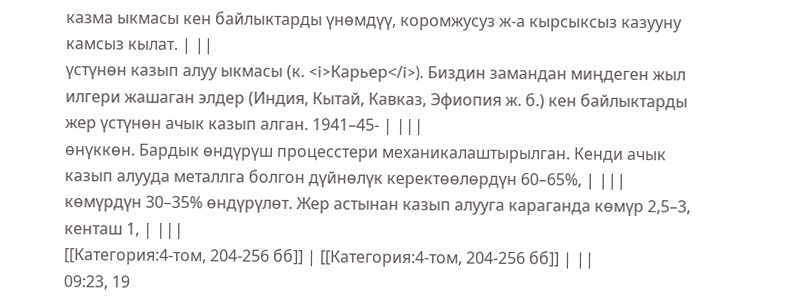казма ыкмасы кен байлыктарды үнөмдүү, коромжусуз ж-а кырсыксыз казууну камсыз кылат. | ||
үстүнөн казып алуу ыкмасы (к. <i>Карьер</i>). Биздин замандан миңдеген жыл илгери жашаган элдер (Индия, Кытай, Кавказ, Эфиопия ж. б.) кен байлыктарды жер үстүнөн ачык казып алган. 1941–45- | |||
өнүккөн. Бардык өндүрүш процесстери механикалаштырылган. Кенди ачык казып алууда металлга болгон дүйнөлүк керектөөлөрдүн 60–65%, | |||
көмүрдүн 30–35% өндүрүлөт. Жер астынан казып алууга караганда көмүр 2,5–3, кенташ 1, | |||
[[Категория:4-том, 204-256 бб]] | [[Категория:4-том, 204-256 бб]] | ||
09:23, 19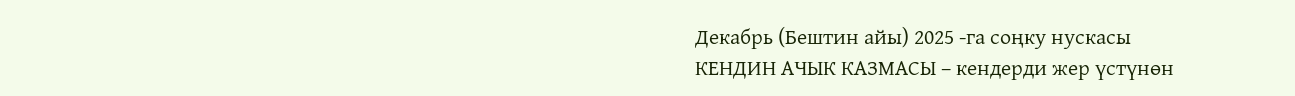Декабрь (Бештин айы) 2025 -га соңку нускасы
КЕНДИН АЧЫК КАЗМАСЫ – кендерди жер үстүнөн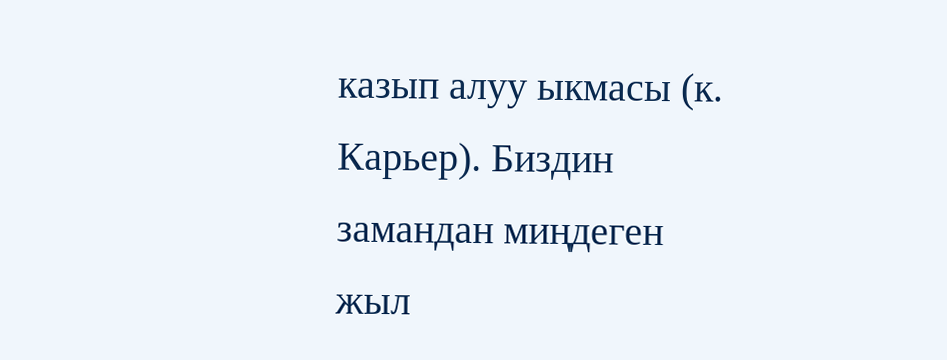казып алуу ыкмасы (к. Карьер). Биздин замандан миңдеген жыл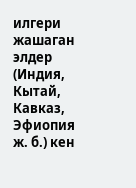илгери жашаган элдер (Индия, Кытай, Кавказ, Эфиопия ж. б.) кен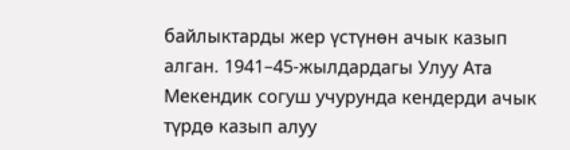байлыктарды жер үстүнөн ачык казып алган. 1941–45-жылдардагы Улуу Ата Мекендик согуш учурунда кендерди ачык түрдө казып алуу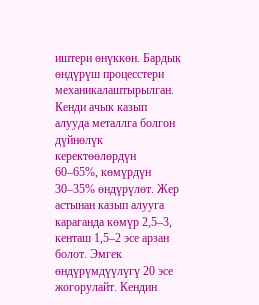иштери өнүккөн. Бардык өндүрүш процесстери механикалаштырылган. Кенди ачык казып алууда металлга болгон дүйнөлүк керектөөлөрдүн 60–65%, көмүрдүн 30–35% өндүрүлөт. Жер астынан казып алууга караганда көмүр 2,5–3, кенташ 1,5–2 эсе арзан болот. Эмгек өндүрүмдүүлүгү 20 эсе жогорулайт. Кендин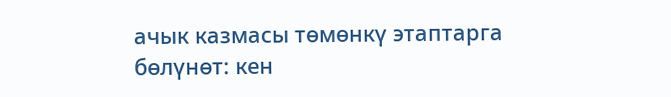ачык казмасы төмөнкү этаптарга бөлүнөт: кен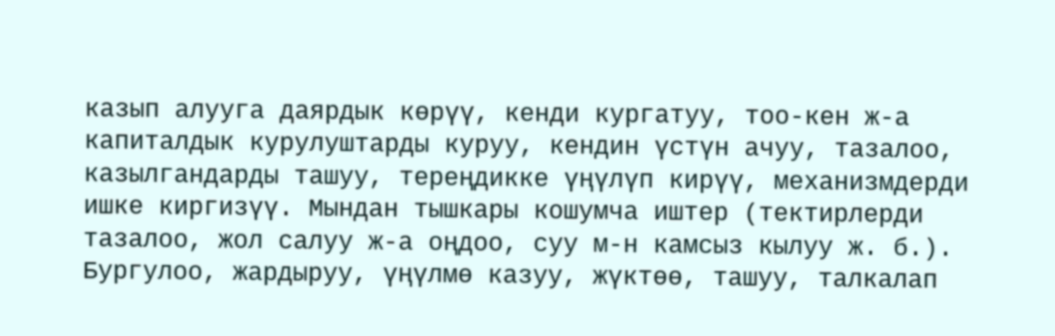казып алууга даярдык көрүү, кенди кургатуу, тоо-кен ж-а капиталдык курулуштарды куруу, кендин үстүн ачуу, тазалоо, казылгандарды ташуу, тереңдикке үңүлүп кирүү, механизмдерди ишке киргизүү. Мындан тышкары кошумча иштер (тектирлерди тазалоо, жол салуу ж-а оңдоо, суу м-н камсыз кылуу ж. б.). Бургулоо, жардыруу, үңүлмө казуу, жүктөө, ташуу, талкалап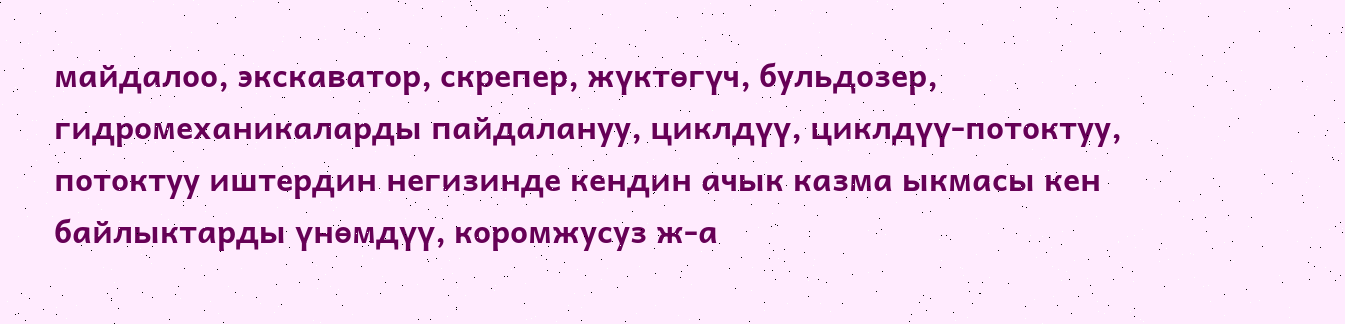майдалоо, экскаватор, скрепер, жүктөгүч, бульдозер, гидромеханикаларды пайдалануу, циклдүү, циклдүү-потоктуу, потоктуу иштердин негизинде кендин ачык казма ыкмасы кен байлыктарды үнөмдүү, коромжусуз ж-а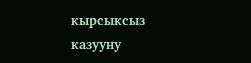кырсыксыз казууну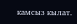камсыз кылат.